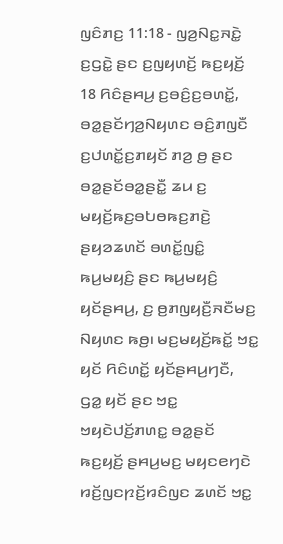ꤜꤢꤨꤊꤢ꤬ 11:18 - ꤜꤤ꤬ꤡꤢ꤭ꤏꤢꤧ꤭ ꤢ꤬ꤞꤢꤧ꤭ ꤔꤢ ꤢ꤬ꤜꤟꤛꤢꤩ꤬ ꤒꤢ꤬ꤟꤢꤩ꤬
18 ꤖꤢꤨꤔꤌꤣ꤬ ꤢ꤬ꤋꤢꤨ꤬ꤢ꤬ꤋꤛꤢꤩ꤭, ꤋꤤ꤭ꤔꤢꤩꤚꤤ꤬ꤡꤟꤛꤢ ꤋꤢꤨ꤬ꤊꤜꤢꤪ ꤢ꤬ꤓꤛꤢꤩ꤭ꤢ꤬ꤊꤟꤢꤩ ꤊꤤ꤬ ꤥ꤬ ꤔꤢ ꤋꤤ꤭ꤔꤢꤩꤋꤤ꤭ꤔꤢꤪ꤭ ꤘꤣ ꤢ꤬ ꤗꤟꤢꤩ꤬ꤒꤢ꤬ꤋꤝꤥꤒꤢ꤬ꤊꤢꤧ꤬ ꤔꤟꤤꤘꤛꤢꤩ ꤋꤛꤢꤩ꤭ꤜꤢꤨ꤭ ꤒꤣ꤬ꤗꤟꤢꤨ꤬ ꤔꤢ ꤒꤣ꤬ꤗꤟꤢꤨ꤬ ꤟꤢꤩꤔꤌꤣ꤬, ꤢ꤬ ꤥ꤬ꤊꤜꤟꤢꤪ꤬ꤏꤢꤪꤗꤢ꤬ ꤡꤟꤛꤢ ꤒꤥ꤬꤯ ꤗꤢ꤬ꤗꤟꤢꤩ꤬ꤒꤢꤩ꤭ ꤠꤢ꤭ ꤟꤢꤩ ꤖꤢꤨꤛꤢꤩ꤭ ꤟꤢꤩꤔꤌꤣ꤬ꤚꤢꤪ, ꤞꤤ꤭ ꤟꤢꤩ ꤔꤢ ꤠꤢ꤭ ꤠꤟꤢꤧꤓꤢꤩ꤬ꤊꤛꤢ꤭ ꤋꤤ꤭ꤔꤢꤩ ꤒꤢ꤬ꤟꤢꤩ꤬ ꤔꤌꤣ꤬ꤗꤢ꤬ ꤗꤟꤢꤕꤚꤢꤧ ꤙꤢꤩ꤬ꤜꤢꤐꤢꤩ꤬ꤙꤢꤨꤜꤢ ꤘꤛꤢꤩ ꤠꤢ꤭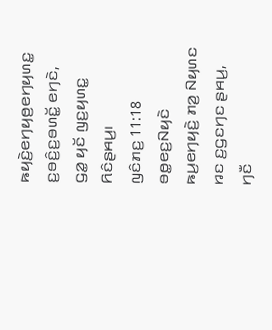ꤒꤟꤢꤧ꤬ꤕꤚꤟꤥ꤬ꤕꤚꤟꤛꤢ꤭ ꤢ꤬ꤋꤢꤨ꤬ꤢ꤬ꤋꤛꤢꤩ꤭ ꤕꤚꤢꤧ, ꤞꤤ꤭ ꤟꤢꤩ ꤜꤢ꤬ꤟꤛꤢ꤭ ꤖꤢꤨꤔꤌꤣ꤬꤯
ꤜꤢꤨꤊꤢ꤬ 11:18
ꤋꤥ꤭ꤕꤢ꤬ꤡꤟꤢꤧ ꤒꤣ꤬ꤕꤚꤟꤢꤧ꤬ ꤊꤤ꤬ ꤡꤟꤛꤢ ꤙꤢ ꤢ꤬ꤞꤢꤚꤢ ꤔꤌꤣ꤬, ꤚꤢꤪ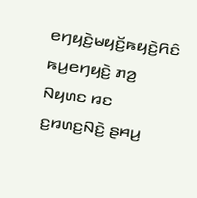ꤕꤚꤟꤢꤧ꤬ꤗꤟꤢꤩ꤬ꤒꤟꤢꤧ꤬ꤖꤢꤨ ꤒꤣ꤬ꤕꤚꤟꤢꤧ꤬ ꤊꤤ꤬ ꤡꤟꤛꤢ ꤙꤢ ꤢ꤬ꤙꤛꤢ꤬ꤡꤢꤧ꤬ ꤔꤌꤣ꤬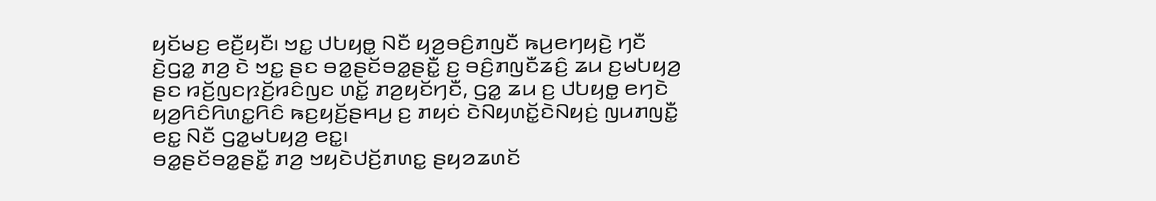ꤟꤢꤩꤗꤢ꤬ ꤕꤢꤪ꤬ꤟꤢꤪ꤯ ꤠꤢ꤭ ꤓꤝꤟꤥ꤭ ꤡꤢꤪ ꤟꤤ꤬ꤋꤢꤨ꤬ꤊꤜꤢꤪ ꤒꤣ꤬ꤕꤚꤟꤢꤧ꤬ ꤚꤢꤪ ꤢꤧ꤬ꤞꤤ꤭ ꤊꤤ꤬ ꤢꤧ ꤠꤢ꤭ ꤔꤢ ꤋꤤ꤭ꤔꤢꤩꤋꤤ꤭ꤔꤢꤪ꤭ ꤢ꤬ ꤋꤢꤨ꤬ꤊꤜꤢꤪꤘꤢꤨ꤬ ꤘꤣ ꤢ꤬ꤗꤝꤟꤤ꤬ ꤔꤢ ꤙꤢꤩ꤬ꤜꤢꤐꤢꤩ꤬ꤙꤢꤨꤜꤢ ꤛꤢꤩ꤭ ꤊꤤ꤬ꤟꤢꤩꤚꤢꤪ, ꤞꤤ꤭ ꤘꤣ ꤢ꤬ ꤓꤝꤟꤥ꤭ ꤕꤚꤢꤧ ꤟꤤ꤬ꤖꤢꤨꤖꤛꤢ꤭ꤖꤢꤨ ꤒꤢ꤬ꤟꤢꤩ꤬ꤔꤌꤣ꤬ ꤢ꤬ ꤊꤟꤢꤦ ꤢꤧꤡꤟꤛꤢꤩ꤭ꤢꤧꤡꤟꤢꤦ꤬ ꤜꤣꤊꤜꤢꤪ꤭ ꤕꤢ꤭ ꤡꤢꤪ ꤞꤤ꤭ꤗꤝꤟꤤ꤬ ꤕꤢ꤭꤯
ꤋꤤ꤭ꤔꤢꤩꤋꤤ꤭ꤔꤢꤪ꤭ ꤊꤤ꤬ ꤠꤟꤢꤧꤓꤢꤩ꤬ꤊꤛꤢ꤭ ꤔꤟꤤꤘꤛꤢꤩ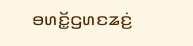ꤋꤛꤢꤩ꤭ꤞꤛꤢꤘꤢꤦ꤬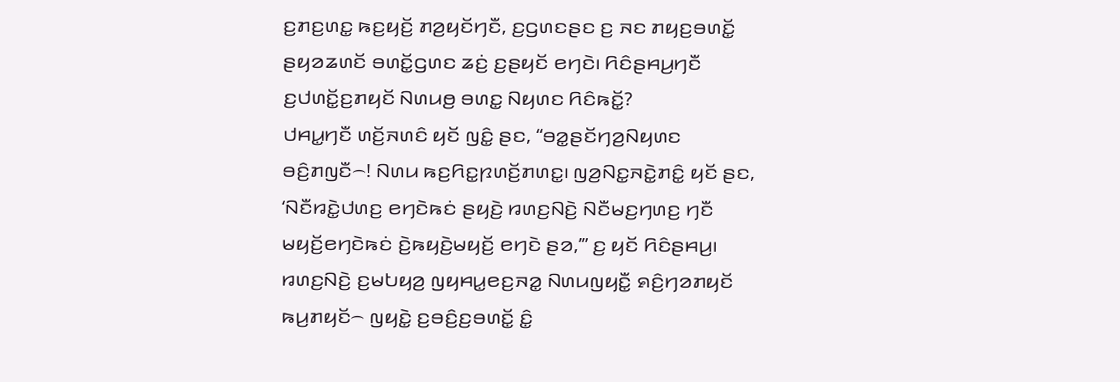ꤢ꤬ꤊꤢ꤬ꤛꤢ꤭ ꤒꤢ꤬ꤟꤢꤩ꤬ ꤊꤤ꤬ꤟꤢꤩꤚꤢꤪ, ꤢ꤬ꤞꤛꤢꤔꤢ ꤢ꤬ ꤏꤢ ꤊꤟꤢ꤬ꤋꤛꤢꤩ꤭ ꤔꤟꤤꤘꤛꤢꤩ ꤋꤛꤢꤩ꤭ꤞꤛꤢ ꤘꤢꤦ꤬ ꤢ꤬ꤔꤟꤢꤩ ꤕꤚꤢꤧ꤯ ꤖꤢꤨꤔꤌꤣ꤬ꤚꤢꤪ ꤢ꤬ꤓꤛꤢꤩ꤭ꤢ꤬ꤊꤟꤢꤩ ꤡꤛꤣꤥ꤬ ꤋꤛꤢ꤭ ꤡꤟꤛꤢ ꤖꤢꤨꤒꤢꤩ꤭?
ꤓꤌꤣ꤭ꤚꤢꤪ ꤛꤢꤩ꤬ꤏꤛꤢꤨ ꤟꤢꤩ ꤜꤢꤨ꤭ ꤔꤢ, “ꤋꤤ꤭ꤔꤢꤩꤚꤤ꤬ꤡꤟꤛꤢ ꤋꤢꤨ꤬ꤊꤜꤢꤪ꤮! ꤡꤛꤣ ꤒꤢ꤬ꤖꤢ꤭ꤐꤛꤢꤩ꤬ꤊꤛꤢ꤭꤯ ꤜꤤ꤬ꤡꤢ꤭ꤏꤢꤧ꤭ꤊꤢꤨ꤭ ꤟꤢꤩ ꤔꤢ, ‘ꤡꤢꤪꤙꤢꤧ꤭ꤓꤛꤢ꤬ ꤕꤚꤢꤧꤒꤢꤦ ꤔꤟꤢꤧ꤬ ꤙꤛꤢ꤬ꤡꤢꤧ꤬ ꤡꤢꤪꤗꤢ꤬ꤚꤛꤢ꤬ ꤚꤢꤪ ꤗꤟꤢꤩ꤬ꤕꤚꤢꤧꤒꤢꤦ ꤢꤧ꤬ꤒꤟꤢꤧ꤬ꤗꤟꤢꤩ꤬ ꤕꤚꤢꤧ ꤔꤤ,’” ꤢ꤬ ꤟꤢꤩ ꤖꤢꤨꤔꤌꤣ꤬꤯
ꤙꤛꤢ꤬ꤡꤢꤧ꤬ ꤢ꤬ꤗꤝꤟꤤ꤬ ꤜꤟꤌꤣ꤭ꤕꤢ꤬ꤏꤤ꤭ ꤡꤛꤣꤜꤟꤢꤪ꤭ ꤎꤢꤨ꤬ꤚꤤꤊꤟꤢꤩ ꤒꤣ꤬ꤊꤟꤢꤩ꤮ ꤜꤟꤢꤧ꤭ ꤢ꤬ꤋꤢꤨ꤬ꤢ꤬ꤋꤛꤢꤩ꤭ ꤢꤨ꤭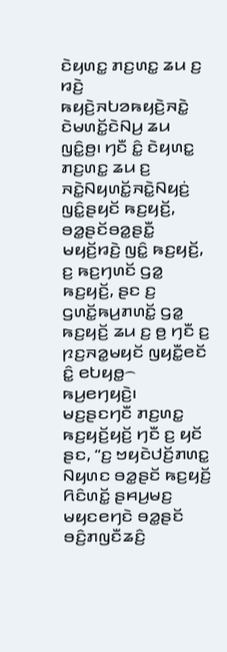ꤢꤧꤟꤛꤢ꤭ ꤊꤢ꤬ꤛꤢ꤭ ꤘꤣ ꤢ꤬ ꤙꤢꤧ꤬ ꤒꤟꤢꤧ꤬ꤏꤝꤤꤒꤟꤢꤧ꤬ꤏꤢꤧ꤭ ꤢꤧꤗꤛꤢꤩ꤭ꤢꤧꤡꤣ꤬ ꤘꤣ ꤜꤢꤨ꤭ꤥ꤬꤯ ꤚꤢꤪ ꤢꤨ꤭ ꤢꤧꤟꤛꤢ꤭ ꤊꤢ꤬ꤛꤢ꤭ ꤘꤣ ꤢ꤬ ꤏꤢꤧ꤭ꤡꤟꤛꤢꤩ꤭ꤏꤢꤧ꤭ꤡꤟꤢꤦ꤬ ꤜꤢꤨ꤭ꤔꤟꤢꤩ ꤒꤢ꤬ꤟꤢꤩ꤬, ꤋꤤ꤭ꤔꤢꤩꤋꤤ꤭ꤔꤢꤪ꤭ ꤗꤟꤢꤩ꤬ꤙꤢꤧ꤬ ꤜꤢꤨ꤭ ꤒꤢ꤬ꤟꤢꤩ꤬, ꤢ꤬ ꤒꤢ꤬ꤚꤛꤢꤩ ꤞꤤ꤭ ꤒꤢ꤬ꤟꤢꤩ꤬, ꤔꤢ ꤢ꤬ ꤞꤛꤢꤩ꤭ꤒꤣ꤬ꤊꤛꤢꤩ꤭ ꤞꤤ꤭ ꤒꤢ꤬ꤟꤢꤩ꤬ ꤘꤣ ꤢ꤬ ꤥ꤬ ꤚꤢꤪ ꤢ꤬ ꤐꤢ꤬ꤏꤤ꤭ꤗꤟꤢꤩ ꤜꤟꤢꤪ꤭ꤕꤢꤩ ꤢꤨ꤭ ꤕꤝꤟꤥ꤭꤮ ꤒꤣ꤬ꤕꤚꤟꤢꤧ꤬꤯
ꤗꤢ꤬ꤔꤢꤚꤢꤪ ꤊꤢ꤬ꤛꤢ꤭ ꤒꤢ꤬ꤟꤢꤩ꤬ꤟꤢꤩ꤬ ꤚꤢꤪ ꤢ꤬ ꤟꤢꤩ ꤔꤢ, “ꤢ꤬ ꤠꤟꤢꤧꤓꤢꤩ꤬ꤊꤛꤢ꤭ ꤡꤟꤛꤢ ꤋꤤ꤭ꤔꤢꤩ ꤒꤢ꤬ꤟꤢꤩ꤬ ꤖꤢꤨꤛꤢꤩ꤭ ꤔꤌꤣ꤬ꤗꤢ꤬ ꤗꤟꤢꤕꤚꤢꤧ ꤋꤤ꤭ꤔꤢꤩ ꤋꤢꤨ꤬ꤊꤜꤢꤪꤘꤢꤨ꤬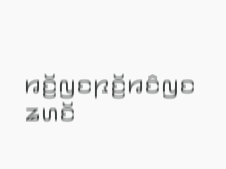ꤙꤢꤩ꤬ꤜꤢꤐꤢꤩ꤬ꤙꤢꤨꤜꤢ ꤘꤛꤢꤩ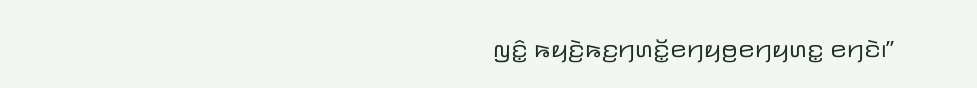ꤜꤢꤨ꤭ ꤒꤟꤢꤧ꤬ꤒꤢ꤬ꤚꤛꤢꤩ꤭ꤕꤚꤟꤥ꤬ꤕꤚꤟꤛꤢ꤭ ꤕꤚꤢꤧ꤯”